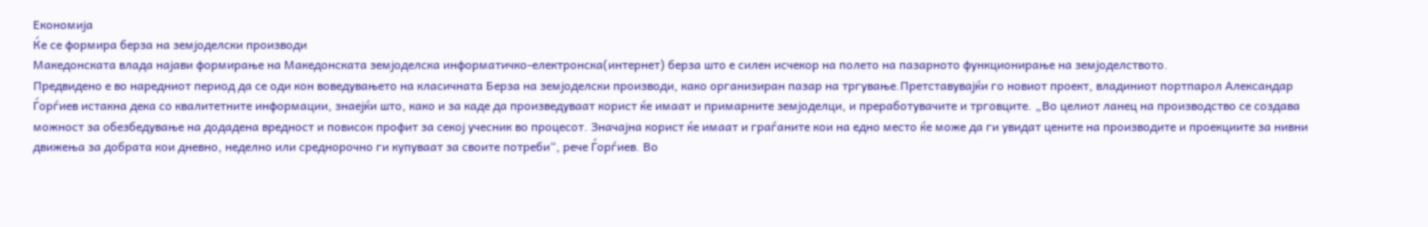Економија
Ќе се формира берза на земјоделски производи
Македонската влада најави формирање на Македонската земјоделска информатичко-електронска(интернет) берза што е силен исчекор на полето на пазарното функционирање на земјоделството.
Предвидено е во наредниот период да се оди кон воведувањето на класичната Берза на земјоделски производи, како организиран пазар на тргување.Претставувајќи го новиот проект, владиниот портпарол Александар Ѓорѓиев истакна дека со квалитетните информации, знаејќи што, како и за каде да произведуваат корист ќе имаат и примарните земјоделци, и преработувачите и трговците. „Во целиот ланец на производство се создава можност за обезбедување на додадена вредност и повисок профит за секој учесник во процесот. Значајна корист ќе имаат и граѓаните кои на едно место ќе може да ги увидат цените на производите и проекциите за нивни движења за добрата кои дневно, неделно или среднорочно ги купуваат за своите потреби“, рече Ѓорѓиев. Во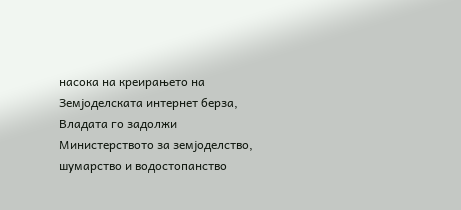насока на креирањето на Земјоделската интернет берза, Владата го задолжи Mинистерството за земјоделство, шумарство и водостопанство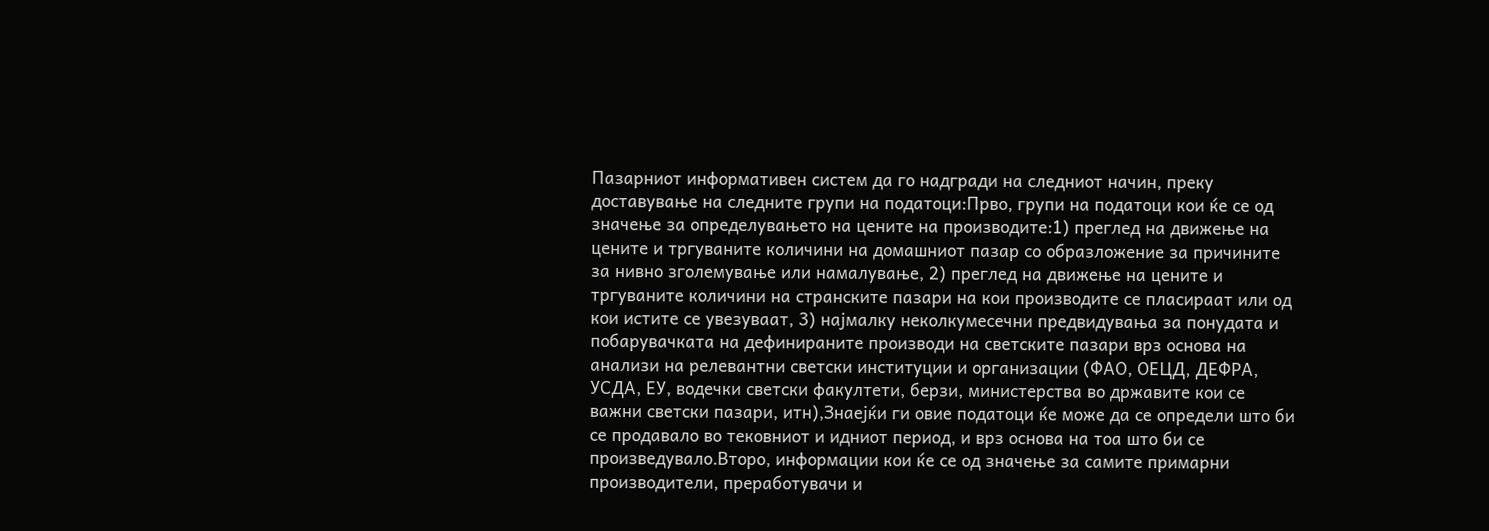Пазарниот информативен систем да го надгради на следниот начин, преку доставување на следните групи на податоци:Прво, групи на податоци кои ќе се од значење за определувањето на цените на производите:1) преглед на движење на цените и тргуваните количини на домашниот пазар со образложение за причините за нивно зголемување или намалување, 2) преглед на движење на цените и тргуваните количини на странските пазари на кои производите се пласираат или од кои истите се увезуваат, 3) најмалку неколкумесечни предвидувања за понудата и побарувачката на дефинираните производи на светските пазари врз основа на анализи на релевантни светски институции и организации (ФАО, ОЕЦД, ДЕФРА, УСДА, ЕУ, водечки светски факултети, берзи, министерства во државите кои се важни светски пазари, итн),Знаејќи ги овие податоци ќе може да се определи што би се продавало во тековниот и идниот период, и врз основа на тоа што би се произведувало.Второ, информации кои ќе се од значење за самите примарни производители, преработувачи и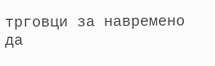трговци за навремено да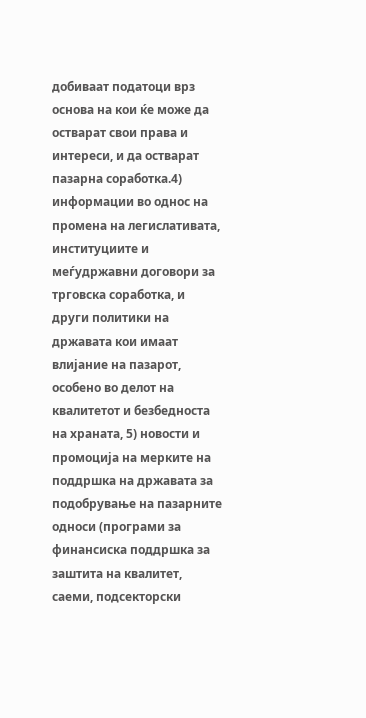добиваат податоци врз основа на кои ќе може да остварат свои права и интереси, и да остварат пазарна соработка.4) информации во однос на промена на легислативата, институциите и меѓудржавни договори за трговска соработка, и други политики на државата кои имаат влијание на пазарот, особено во делот на квалитетот и безбедноста на храната, 5) новости и промоција на мерките на поддршка на државата за подобрување на пазарните односи (програми за финансиска поддршка за заштита на квалитет, саеми, подсекторски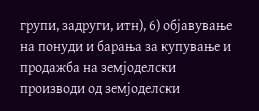групи, задруги, итн), 6) објавување на понуди и барања за купување и продажба на земјоделски производи од земјоделски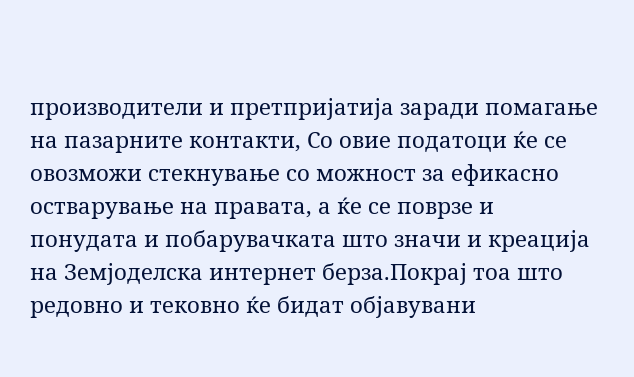производители и претпријатија заради помагање на пазарните контакти, Со овие податоци ќе се овозможи стекнување со можност за ефикасно остварување на правата, а ќе се поврзе и понудата и побарувачката што значи и креација на Земјоделска интернет берза.Покрај тоа што редовно и тековно ќе бидат објавувани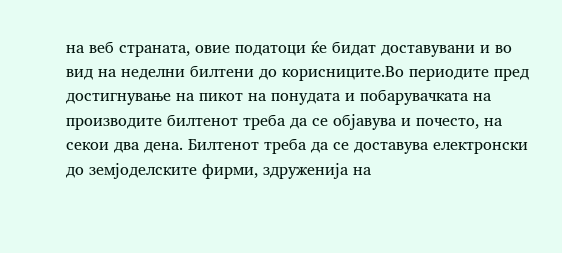на веб страната, овие податоци ќе бидат доставувани и во вид на неделни билтени до корисниците.Во периодите пред достигнување на пикот на понудата и побарувачката на производите билтенот треба да се објавува и почесто, на секои два дена. Билтенот треба да се доставува електронски до земјоделските фирми, здруженија на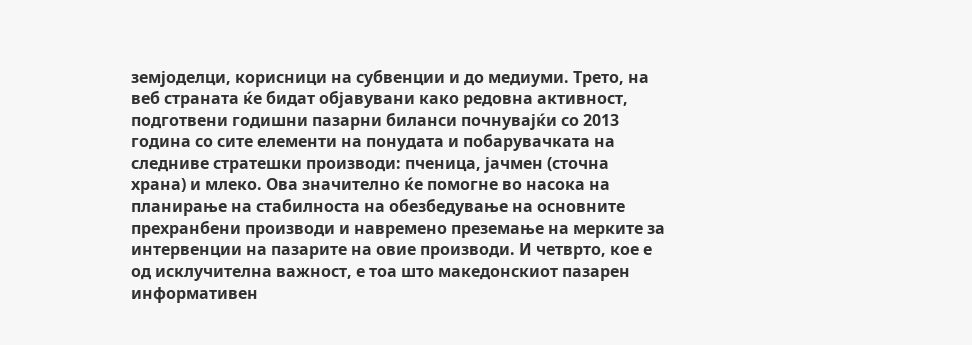земјоделци, корисници на субвенции и до медиуми. Трето, на веб страната ќе бидат објавувани како редовна активност, подготвени годишни пазарни биланси почнувајќи со 2013 година со сите елементи на понудата и побарувачката на следниве стратешки производи: пченица, јачмен (сточна храна) и млеко. Ова значително ќе помогне во насока на планирање на стабилноста на обезбедување на основните прехранбени производи и навремено преземање на мерките за интервенции на пазарите на овие производи. И четврто, кое е од исклучителна важност, е тоа што македонскиот пазарен информативен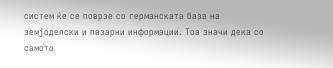систем ќе се поврзе со германската база на земјоделски и пазарни информации. Тоа значи дека со самото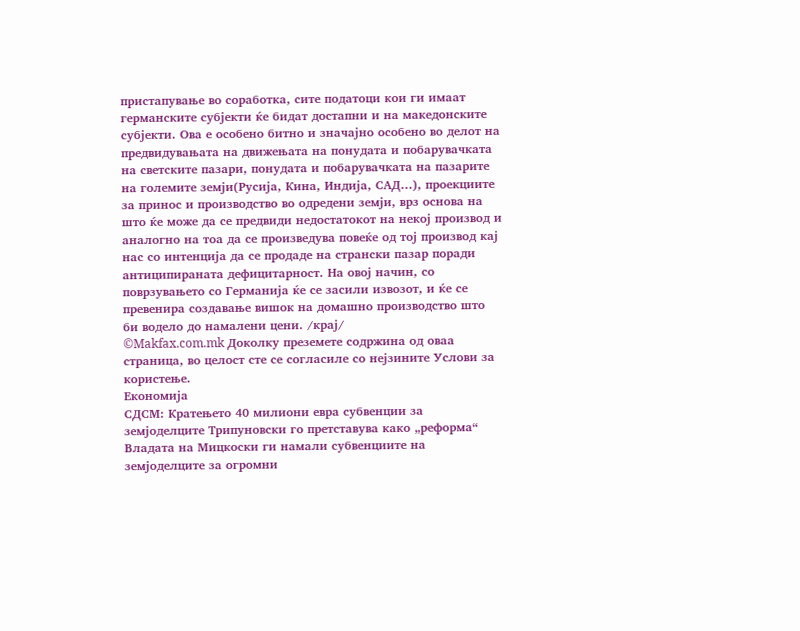пристапување во соработка, сите податоци кои ги имаат германските субјекти ќе бидат достапни и на македонските субјекти. Ова е особено битно и значајно особено во делот на предвидувањата на движењата на понудата и побарувачката на светските пазари, понудата и побарувачката на пазарите на големите земји(Русија, Кина, Индија, САД…), проекциите за принос и производство во одредени земји, врз основа на што ќе може да се предвиди недостатокот на некој производ и аналогно на тоа да се произведува повеќе од тој производ кај нас со интенција да се продаде на странски пазар поради антиципираната дефицитарност. На овој начин, со поврзувањето со Германија ќе се засили извозот, и ќе се превенира создавање вишок на домашно производство што би водело до намалени цени. /крај/
©Makfax.com.mk Доколку преземете содржина од оваа страница, во целост сте се согласиле со нејзините Услови за користење.
Економија
СДСМ: Кратењето 40 милиони евра субвенции за земјоделците Трипуновски го претставува како „реформа“
Владата на Мицкоски ги намали субвенциите на земјоделците за огромни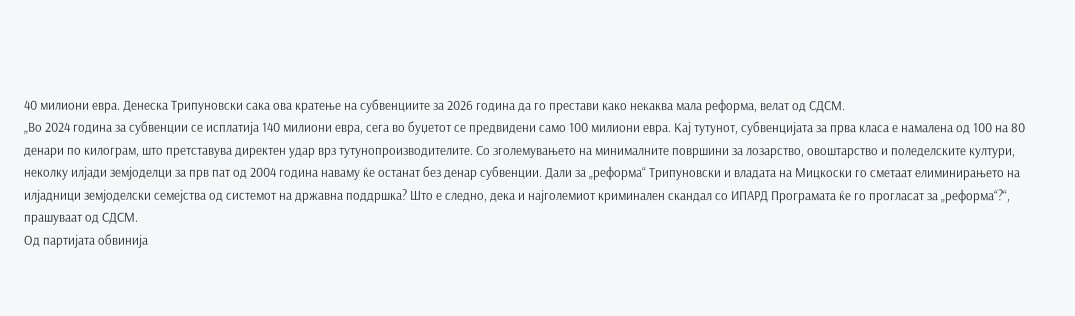40 милиони евра. Денеска Трипуновски сака ова кратење на субвенциите за 2026 година да го престави како некаква мала реформа, велат од СДСМ.
„Во 2024 година за субвенции се исплатија 140 милиони евра, сега во буџетот се предвидени само 100 милиони евра. Кај тутунот, субвенцијата за прва класа е намалена од 100 на 80 денари по килограм, што претставува директен удар врз тутунопроизводителите. Со зголемувањето на минималните површини за лозарство, овоштарство и поледелските култури, неколку илјади земјоделци за прв пат од 2004 година наваму ќе останат без денар субвенции. Дали за „реформа“ Трипуновски и владата на Мицкоски го сметаат елиминирањето на илјадници земјоделски семејства од системот на државна поддршка? Што е следно, дека и најголемиот криминален скандал со ИПАРД Програмата ќе го прогласат за „реформа“?“, прашуваат од СДСМ.
Од партијата обвинија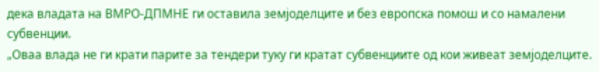дека владата на ВМРО-ДПМНЕ ги оставила земјоделците и без европска помош и со намалени субвенции.
„Оваа влада не ги крати парите за тендери туку ги кратат субвенциите од кои живеат земјоделците.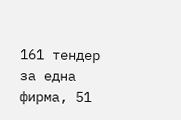161 тендер за една фирма, 51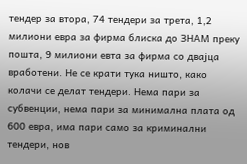тендер за втора, 74 тендери за трета, 1,2 милиони евра за фирма блиска до ЗНАМ преку пошта, 9 милиони евта за фирма со двајца вработени. Не се крати тука ништо, како колачи се делат тендери. Нема пари за субвенции, нема пари за минимална плата од 600 евра, има пари само за криминални тендери, нов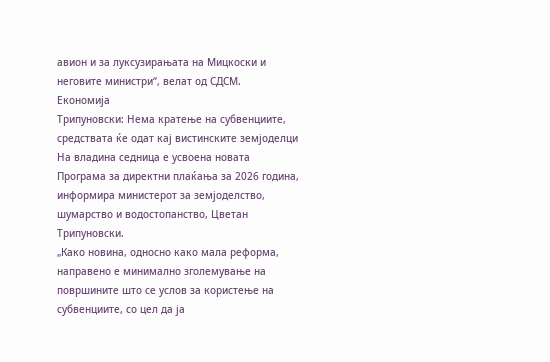авион и за луксузирањата на Мицкоски и неговите министри“, велат од СДСМ.
Економија
Трипуновски: Нема кратење на субвенциите, средствата ќе одат кај вистинските земјоделци
На владина седница е усвоена новата Програма за директни плаќања за 2026 година, информира министерот за земјоделство, шумарство и водостопанство, Цветан Трипуновски.
„Како новина, односно како мала реформа, направено е минимално зголемување на површините што се услов за користење на субвенциите, со цел да ја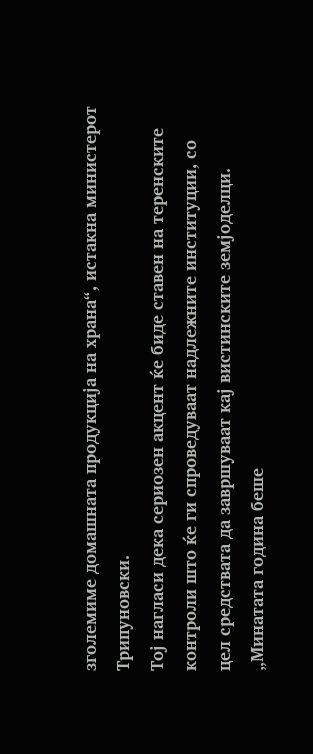зголемиме домашната продукција на храна“, истакна министерот Трипуновски.
Тој нагласи дека сериозен акцент ќе биде ставен на теренските контроли што ќе ги спроведуваат надлежните институции, со цел средствата да завршуваат кај вистинските земјоделци.
„Минатата година беше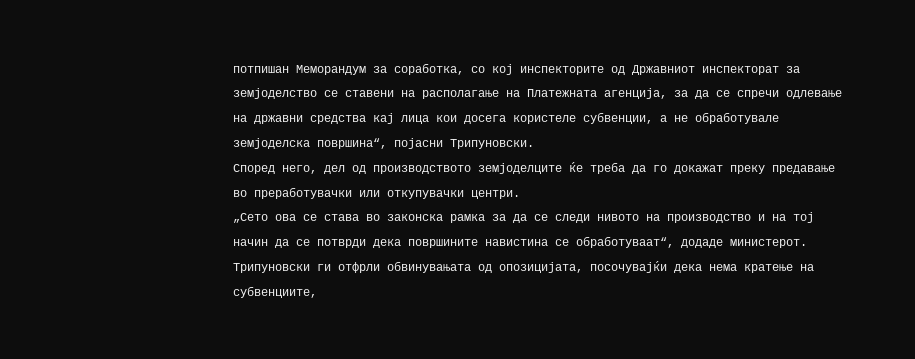потпишан Меморандум за соработка, со кој инспекторите од Државниот инспекторат за земјоделство се ставени на располагање на Платежната агенција, за да се спречи одлевање на државни средства кај лица кои досега користеле субвенции, а не обработувале земјоделска површина“, појасни Трипуновски.
Според него, дел од производството земјоделците ќе треба да го докажат преку предавање во преработувачки или откупувачки центри.
„Сето ова се става во законска рамка за да се следи нивото на производство и на тој начин да се потврди дека површините навистина се обработуваат“, додаде министерот.
Трипуновски ги отфрли обвинувањата од опозицијата, посочувајќи дека нема кратење на субвенциите,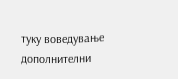туку воведување дополнителни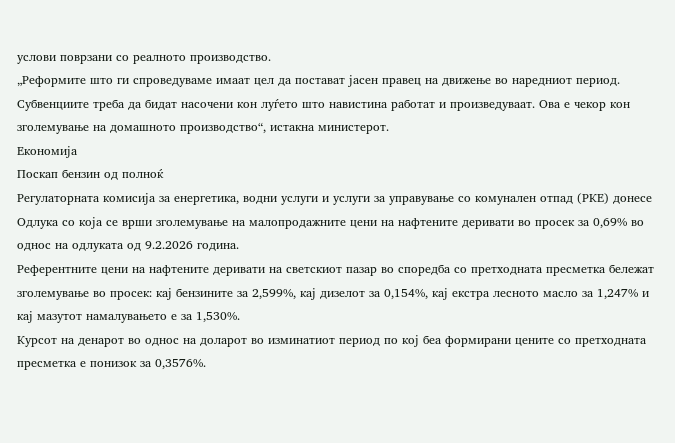услови поврзани со реалното производство.
„Реформите што ги спроведуваме имаат цел да постават јасен правец на движење во наредниот период. Субвенциите треба да бидат насочени кон луѓето што навистина работат и произведуваат. Ова е чекор кон зголемување на домашното производство“, истакна министерот.
Економија
Поскап бензин од полноќ
Регулаторната комисија за енергетика, водни услуги и услуги за управување со комунален отпад (РКЕ) донесе Одлука со која се врши зголемување на малопродажните цени на нафтените деривати во просек за 0,69% во однос на одлуката од 9.2.2026 година.
Референтните цени на нафтените деривати на светскиот пазар во споредба со претходната пресметка бележат зголемување во просек: кај бензините за 2,599%, кај дизелот за 0,154%, кај екстра лесното масло за 1,247% и кај мазутот намалувањето е за 1,530%.
Курсот на денарот во однос на доларот во изминатиот период по кој беа формирани цените со претходната пресметка е понизок за 0,3576%.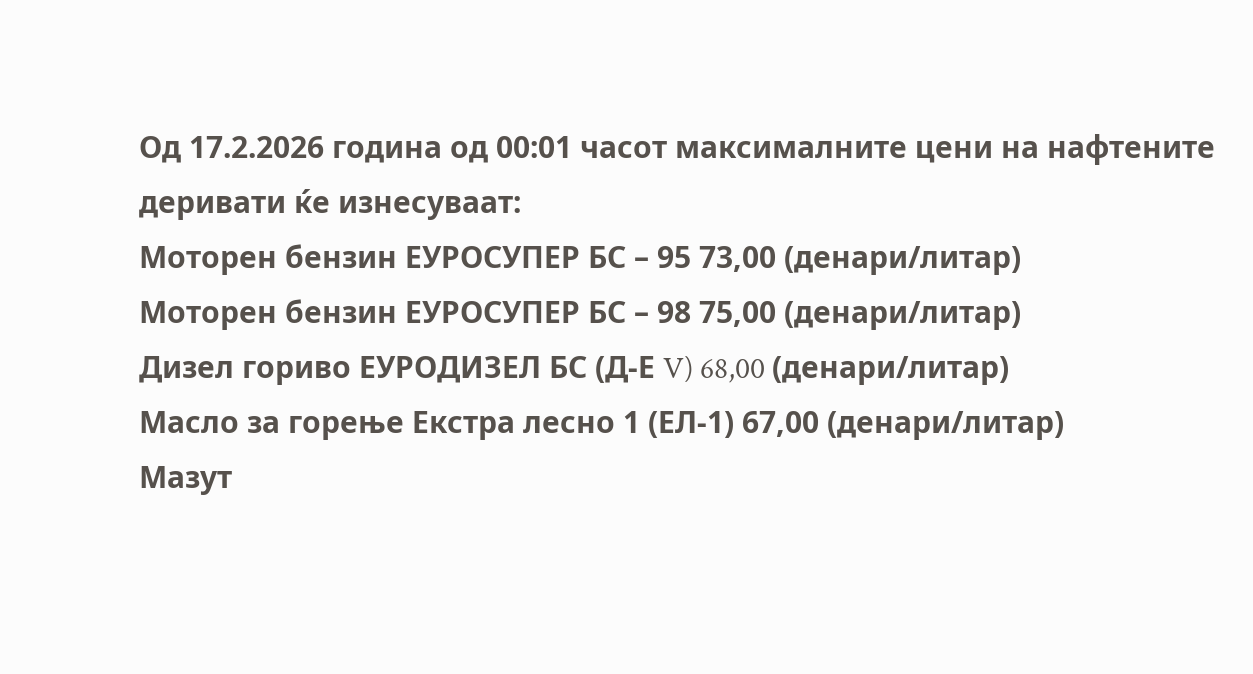Од 17.2.2026 година од 00:01 часот максималните цени на нафтените деривати ќе изнесуваат:
Моторен бензин ЕУРОСУПЕР БС – 95 73,00 (денари/литар)
Моторен бензин ЕУРОСУПЕР БС – 98 75,00 (денари/литар)
Дизел гориво ЕУРОДИЗЕЛ БС (Д-Е V) 68,00 (денари/литар)
Масло за горење Екстра лесно 1 (ЕЛ-1) 67,00 (денари/литар)
Мазут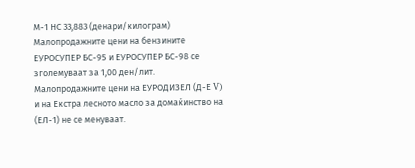М-1 НС 33,883 (денари/килограм)
Малопродажните цени на бензините ЕУРОСУПЕР БС-95 и ЕУРОСУПЕР БС-98 се зголемуваат за 1,00 ден/лит.
Малопродажните цени на ЕУРОДИЗЕЛ (Д-Е V) и на Екстра лесното масло за домаќинство на (ЕЛ-1) не се менуваат.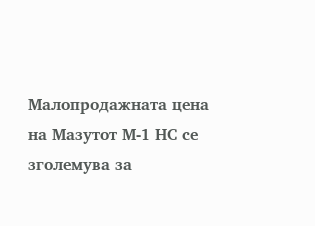Малопродажната цена на Мазутот М-1 НС се зголемува за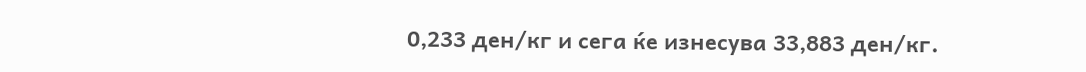0,233 ден/кг и сега ќе изнесува 33,883 ден/кг.